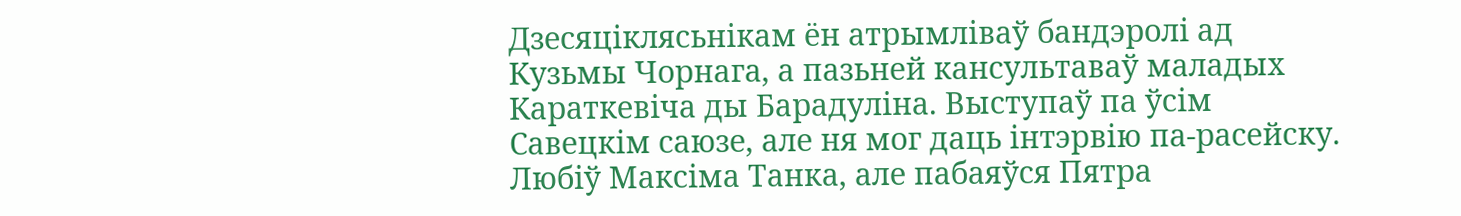Дзесяціклясьнікам ён атрымліваў бандэролі ад Кузьмы Чорнага, а пазьней кансультаваў маладых Караткевіча ды Барадуліна. Выступаў па ўсім Савецкім саюзе, але ня мог даць інтэрвію па-расейску. Любіў Максіма Танка, але пабаяўся Пятра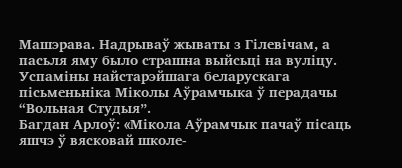Машэрава. Надрываў жываты з Гілевічам, а пасьля яму было страшна выйсьці на вуліцу. Успаміны найстарэйшага беларускага пісьменьніка Міколы Аўрамчыка ў перадачы “Вольная Студыя”.
Багдан Арлоў: «Мікола Аўрамчык пачаў пісаць яшчэ ў вясковай школе-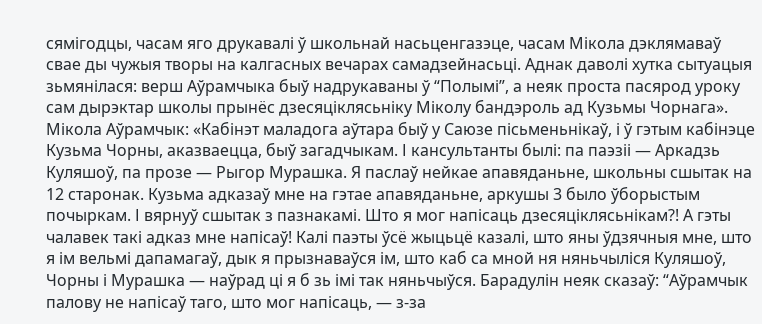сямігодцы, часам яго друкавалі ў школьнай насьценгазэце, часам Мікола дэклямаваў свае ды чужыя творы на калгасных вечарах самадзейнасьці. Аднак даволі хутка сытуацыя зьмянілася: верш Аўрамчыка быў надрукаваны ў “Полымі”, а неяк проста пасярод уроку сам дырэктар школы прынёс дзесяціклясьніку Міколу бандэроль ад Кузьмы Чорнага».
Мікола Аўрамчык: «Кабінэт маладога аўтара быў у Саюзе пісьменьнікаў, і ў гэтым кабінэце Кузьма Чорны, аказваецца, быў загадчыкам. І кансультанты былі: па паэзіі — Аркадзь Куляшоў, па прозе — Рыгор Мурашка. Я паслаў нейкае апавяданьне, школьны сшытак на 12 старонак. Кузьма адказаў мне на гэтае апавяданьне, аркушы 3 было ўборыстым почыркам. І вярнуў сшытак з пазнакамі. Што я мог напісаць дзесяціклясьнікам?! А гэты чалавек такі адказ мне напісаў! Калі паэты ўсё жыцьцё казалі, што яны ўдзячныя мне, што я ім вельмі дапамагаў, дык я прызнаваўся ім, што каб са мной ня няньчыліся Куляшоў, Чорны і Мурашка — наўрад ці я б зь імі так няньчыўся. Барадулін неяк сказаў: “Аўрамчык палову не напісаў таго, што мог напісаць, — з-за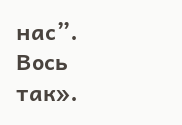нас”. Вось так».